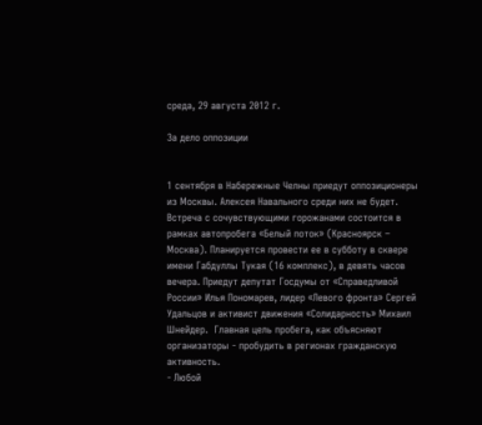среда, 29 августа 2012 г.

За дело оппозиции


1 сентября в Набережные Челны приедут оппозиционеры из Москвы. Алексея Навального среди них не будет. Встреча с сочувствующими горожанами состоится в рамках автопробега «Белый поток» (Красноярск – Москва). Планируется провести ее в субботу в сквере имени Габдуллы Тукая (16 комплекс), в девять часов вечера. Приедут депутат Госдумы от «Справедливой России» Илья Пономарев, лидер «Левого фронта» Сергей Удальцов и активист движения «Солидарность» Михаил Шнейдер.  Главная цель пробега, как объясняют организаторы - пробудить в регионах гражданскую активность.
- Любой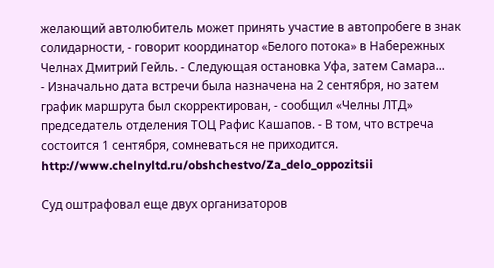желающий автолюбитель может принять участие в автопробеге в знак солидарности, - говорит координатор «Белого потока» в Набережных Челнах Дмитрий Гейль. - Следующая остановка Уфа, затем Самара...
- Изначально дата встречи была назначена на 2 сентября, но затем график маршрута был скорректирован, - сообщил «Челны ЛТД» председатель отделения ТОЦ Рафис Кашапов. - В том, что встреча состоится 1 сентября, сомневаться не приходится. http://www.chelnyltd.ru/obshchestvo/Za_delo_oppozitsii

Суд оштрафовал еще двух организаторов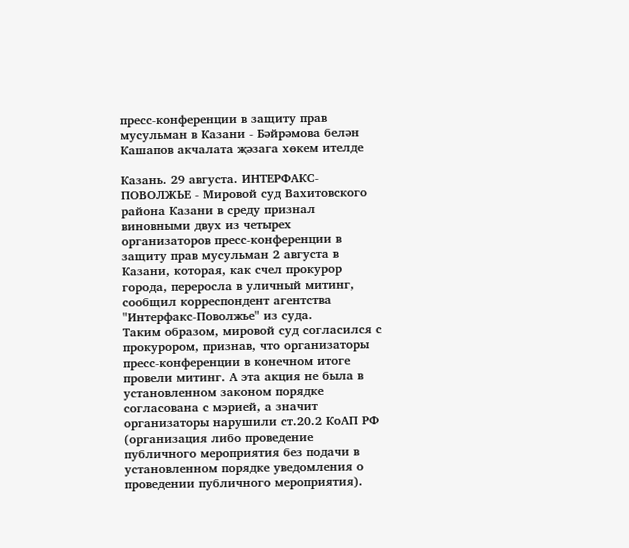пресс-конференции в защиту прав мусульман в Казани - Бәйрәмова белән Кашапов акчалата җәзага хөкем ителде

Казань. 29 августа. ИНТЕРФАКС-ПОВОЛЖЬЕ - Мировой суд Вахитовского района Казани в среду признал виновными двух из четырех организаторов пресс-конференции в защиту прав мусульман 2 августа в Казани, которая, как счел прокурор города, переросла в уличный митинг, сообщил корреспондент агентства "Интерфакс-Поволжье" из суда.
Таким образом, мировой суд согласился с прокурором, признав, что организаторы пресс-конференции в конечном итоге провели митинг. А эта акция не была в установленном законом порядке согласована с мэрией, а значит организаторы нарушили ст.20.2 КоАП РФ (организация либо проведение публичного мероприятия без подачи в установленном порядке уведомления о проведении публичного мероприятия).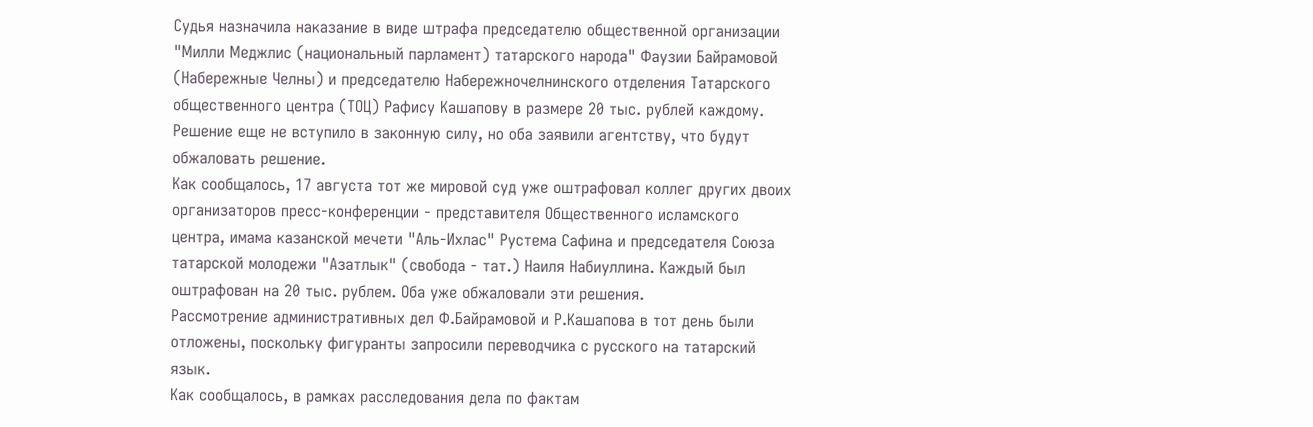Судья назначила наказание в виде штрафа председателю общественной организации "Милли Меджлис (национальный парламент) татарского народа" Фаузии Байрамовой (Набережные Челны) и председателю Набережночелнинского отделения Татарского общественного центра (ТОЦ) Рафису Кашапову в размере 20 тыс. рублей каждому.
Решение еще не вступило в законную силу, но оба заявили агентству, что будут обжаловать решение.
Как сообщалось, 17 августа тот же мировой суд уже оштрафовал коллег других двоих организаторов пресс-конференции - представителя Общественного исламского центра, имама казанской мечети "Аль-Ихлас" Рустема Сафина и председателя Союза татарской молодежи "Азатлык" (свобода - тат.) Наиля Набиуллина. Каждый был оштрафован на 20 тыс. рублем. Оба уже обжаловали эти решения.
Рассмотрение административных дел Ф.Байрамовой и Р.Кашапова в тот день были отложены, поскольку фигуранты запросили переводчика с русского на татарский язык.
Как сообщалось, в рамках расследования дела по фактам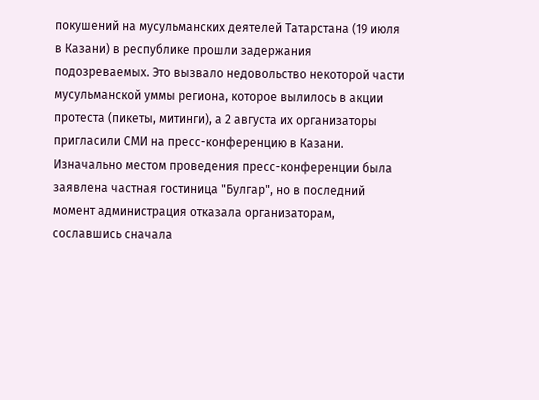покушений на мусульманских деятелей Татарстана (19 июля в Казани) в республике прошли задержания подозреваемых. Это вызвало недовольство некоторой части мусульманской уммы региона, которое вылилось в акции протеста (пикеты, митинги), а 2 августа их организаторы пригласили СМИ на пресс-конференцию в Казани.
Изначально местом проведения пресс-конференции была заявлена частная гостиница "Булгар", но в последний момент администрация отказала организаторам, сославшись сначала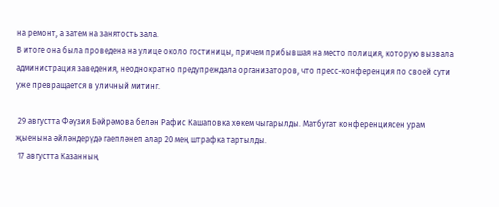на ремонт, а затем на занятость зала.
В итоге она была проведена на улице около гостиницы, причем прибывшая на место полиция, которую вызвала администрация заведения, неоднократно предупреждала организаторов, что пресс-конференция по своей сути уже превращается в уличный митинг.

 29 августта Фәүзия Бәйрәмова белән Рафис Кашаповка хөкем чыгарылды. Матбугат конференциясен урам җыенына әйләндерүдә гаепләнеп алар 20 мең штрафка тартылды.
 17 августта Казанның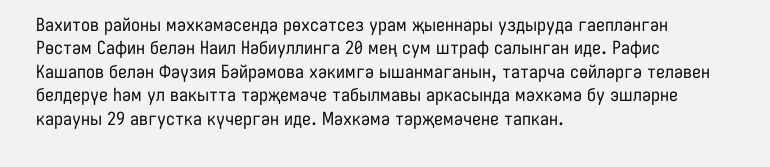Вахитов районы мәхкәмәсендә рөхсәтсез урам җыеннары уздыруда гаепләнгән Рөстәм Сафин белән Наил Нәбиуллинга 20 мең сум штраф салынган иде. Рафис Кашапов белән Фәүзия Бәйрәмова хәкимгә ышанмаганын, татарча сөйләргә теләвен белдерүе һәм ул вакытта тәрҗемәче табылмавы аркасында мәхкәмә бу эшләрне карауны 29 августка күчергән иде. Мәхкәмә тәрҗемәчене тапкан.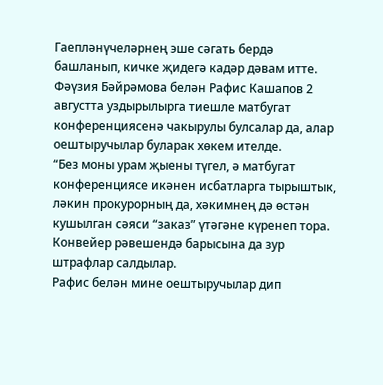Гаепләнүчеләрнең эше сәгать бердә башланып, кичке җидегә кадәр дәвам итте.
Фәүзия Бәйрәмова белән Рафис Кашапов 2 августта уздырылырга тиешле матбугат конференциясенә чакырулы булсалар да, алар оештыручылар буларак хөкем ителде.
“Без моны урам җыены түгел, ә матбугат конференциясе икәнен исбатларга тырыштык, ләкин прокурорның да, хәкимнең дә өстән кушылган сәяси “заказ” үтәгәне күренеп тора. Конвейер рәвешендә барысына да зур штрафлар салдылар.
Рафис белән мине оештыручылар дип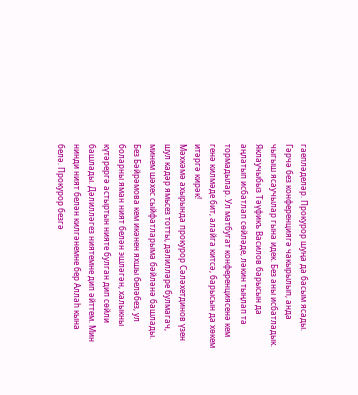гаепләделәр. Прокурор шуңа да басым ясады. Гәрчә без конференциягә чакырылып, анда чыгыш ясаучылар гына идек. Без аны исбатладык. Яклаучыбыз Тәүфикъ Василов барысын да аңлатып исбатлап сөйләде, ләкин тыңлап та тормадылар. Ул матбугат конференциясенә кем генә килмәде бит, алайга китсә, барысын да хөкем итәргә кирәк!
Мәхкәмә ахырында прокурор Сәләхетдинов үзен шул кадәр ямьсез тотты, дәлилләре булмагач, минем шәхес сыйфатларыма бәйләнә башлады. Без Бәйрәмова кем икәнен яхшы беләбез, ул боларны яман ният белән эшләгән, халыкны күтәрергә астыртын нияте булган дип сөйли башлады. Дәлилләгез ниятемне дип әйттем. Мин нинди ният белән килгәнемне бер Аллаһ кына белә. Прокурор безгә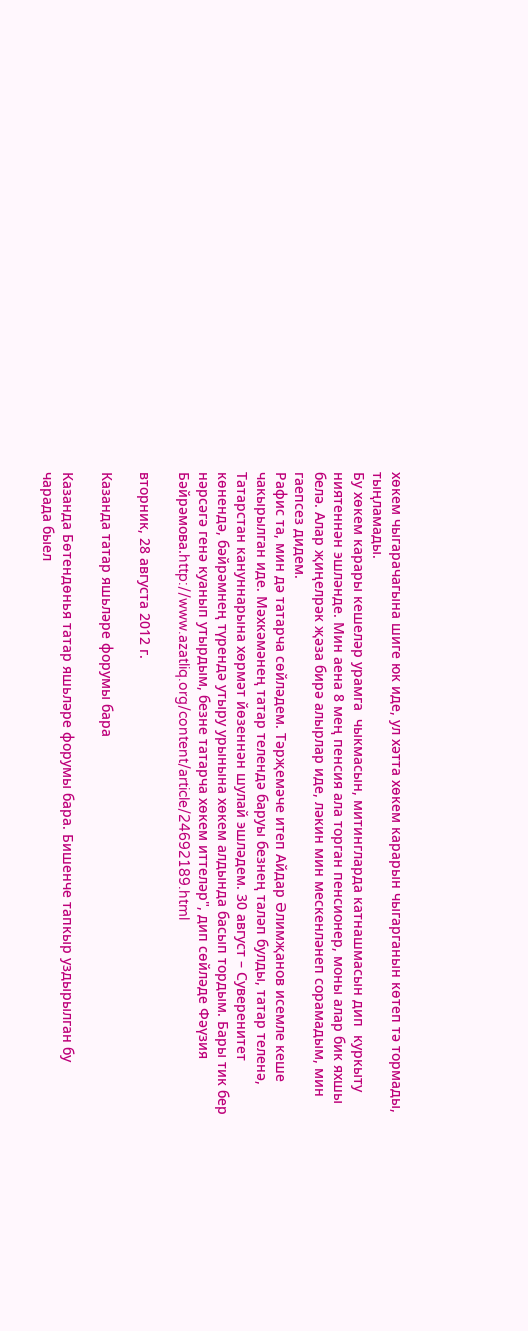хөкем чыгарачагына шиге юк иде, ул хәтта хөкем карарын чыгарганын көтеп тә тормады, тыңламады.
Бу хөкем карары кешеләр урамга  чыкмасын, митингларда катнашмасын дип  куркыту ниятеннән эшләнде. Мин аена 8 мең пенсия ала торган пенсионер, моны алар бик яхшы белә. Алар җиңелрәк җәза бирә алырлар иде, ләкин мин мескенләнеп сорамадым, мин гаепсез дидем.
Рафис та, мин дә татарча сөйләдем. Тәрҗемәче итеп Айдар Әлимҗанов исемле кеше чакырылган иде. Мәхкәмәнең татар телендә баруы безнең таләп булды, татар теленә, Татарстан кануннарына хөрмәт йөзеннән шулай эшләдем. 30 август – Суверенитет көнендә, бәйрәмнең түрендә утыру урынына хөкем алдында басып тордым. Бары тик бер нәрсәгә генә куанып утырдым, безне татарча хөкем иттеләр", дип сөйләде Фәүзия Бәйрәмова.http://www.azatliq.org/content/article/24692189.html

вторник, 28 августа 2012 г.

Казанда татар яшьләре форумы бара

Казанда Бөтендөнья татар яшьләре форумы бара. Бишенче тапкыр уздырылган бу чарада быел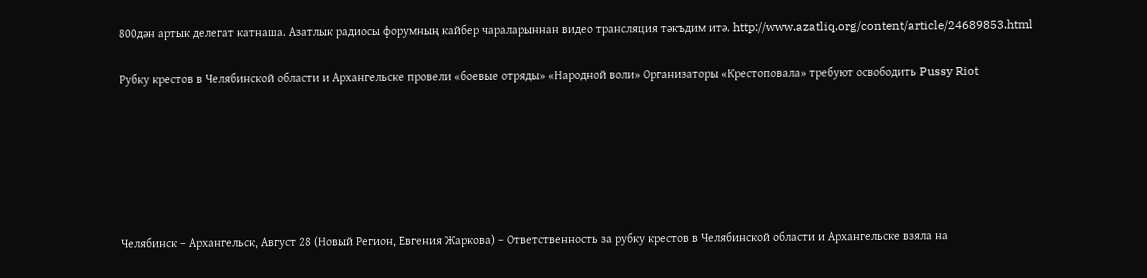800дән артык делегат катнаша. Азатлык радиосы форумның кайбер чараларыннан видео трансляция тәкъдим итә. http://www.azatliq.org/content/article/24689853.html

Рубку крестов в Челябинской области и Архангельске провели «боевые отряды» «Народной воли» Организаторы «Крестоповала» требуют освободить Pussy Riot






Челябинск – Архангельск, Август 28 (Новый Регион, Евгения Жаркова) – Ответственность за рубку крестов в Челябинской области и Архангельске взяла на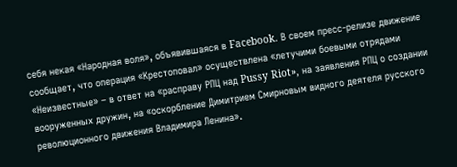себя некая «Народная воля», объявившаяся в Facebook. В своем пресс-релизе движение сообщает, что операция «Крестоповал» осуществлена «летучими боевыми отрядами «Неизвестные» – в ответ на «расправу РПЦ над Pussy Riot», на заявления РПЦ о создании вооруженных дружин, на «оскорбление Димитрием Смирновым видного деятеля русского революционного движения Владимира Ленина».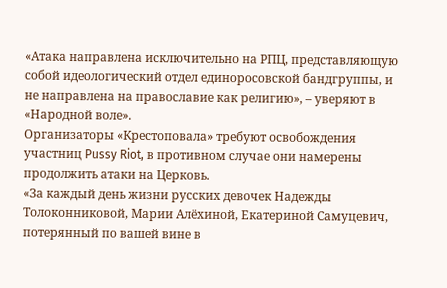«Атака направлена исключительно на РПЦ, представляющую собой идеологический отдел единоросовской бандгруппы, и не направлена на православие как религию», – уверяют в «Народной воле».
Организаторы «Крестоповала» требуют освобождения участниц Pussy Riot, в противном случае они намерены продолжить атаки на Церковь.
«За каждый день жизни русских девочек Надежды Толоконниковой, Марии Алёхиной, Екатериной Самуцевич, потерянный по вашей вине в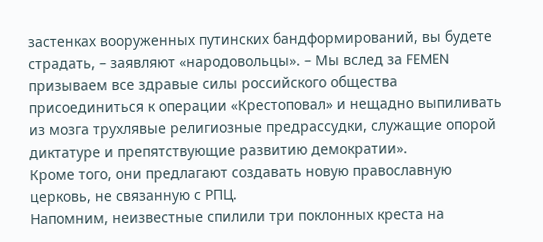застенках вооруженных путинских бандформирований, вы будете страдать, – заявляют «народовольцы». – Мы вслед за FEMEN призываем все здравые силы российского общества присоединиться к операции «Крестоповал» и нещадно выпиливать из мозга трухлявые религиозные предрассудки, служащие опорой диктатуре и препятствующие развитию демократии».
Кроме того, они предлагают создавать новую православную церковь, не связанную с РПЦ.
Напомним, неизвестные спилили три поклонных креста на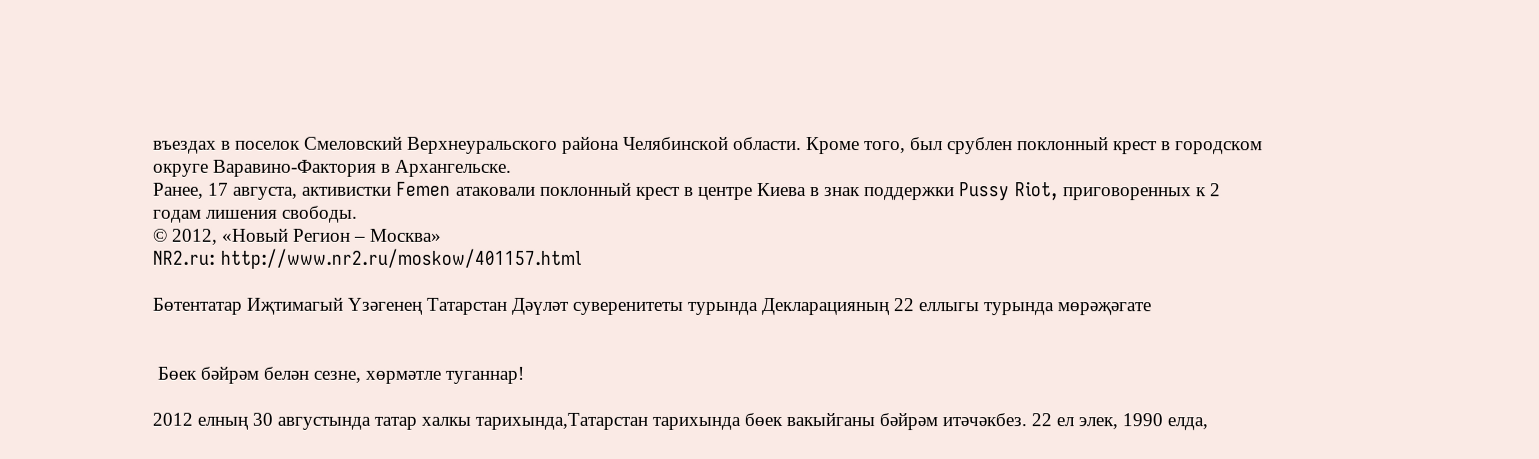въездах в поселок Смеловский Верхнеуральского района Челябинской области. Кроме того, был срублен поклонный крест в городском округе Варавино-Фактория в Архангельске.
Ранее, 17 августа, активистки Femen атаковали поклонный крест в центре Киева в знак поддержки Pussy Riot, приговоренных к 2 годам лишения свободы.
© 2012, «Новый Регион – Москва»
NR2.ru: http://www.nr2.ru/moskow/401157.html

Бөтентатар Иҗтимагый Үзәгенең Татарстан Дәүләт суверенитеты турында Декларацияның 22 еллыгы турында мөрәҗәгате


 Бөек бәйрәм белән сезне, хөрмәтле туганнар!

2012 елның 30 августында татар халкы тарихында,Татарстан тарихында бөек вакыйганы бәйрәм итәчәкбез. 22 ел элек, 1990 елда,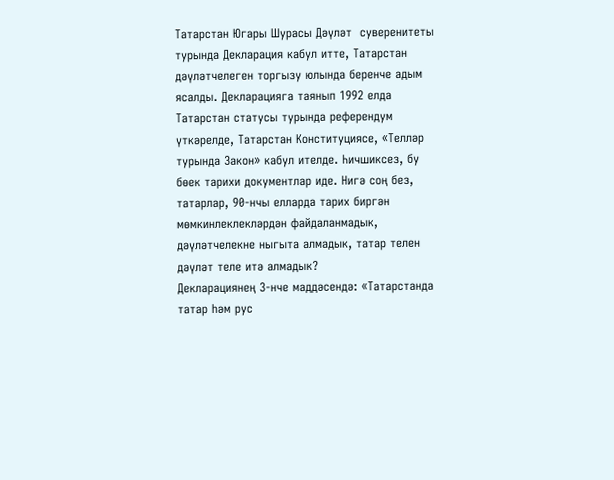Татарстан Югары Шурасы Дәүләт  суверенитеты турында Декларация кабул итте, Татарстан дәүләтчелеген торгызу юлында беренче адым ясалды. Декларацияга таянып 1992 елда Татарстан статусы турында референдум үткәрелде, Татарстан Конституциясе, «Телләр турында Закон» кабул ителде. Һичшиксез, бу бөек тарихи документлар иде. Нигә соң без, татарлар, 90-нчы елларда тарих биргән мөмкинлеклекләрдән файдаланмадык, дәүләтчелекне ныгыта алмадык, татар телен  дәүләт теле итә алмадык?
Декларациянең 3-нче маддәсендә: «Татарстанда татар һәм рус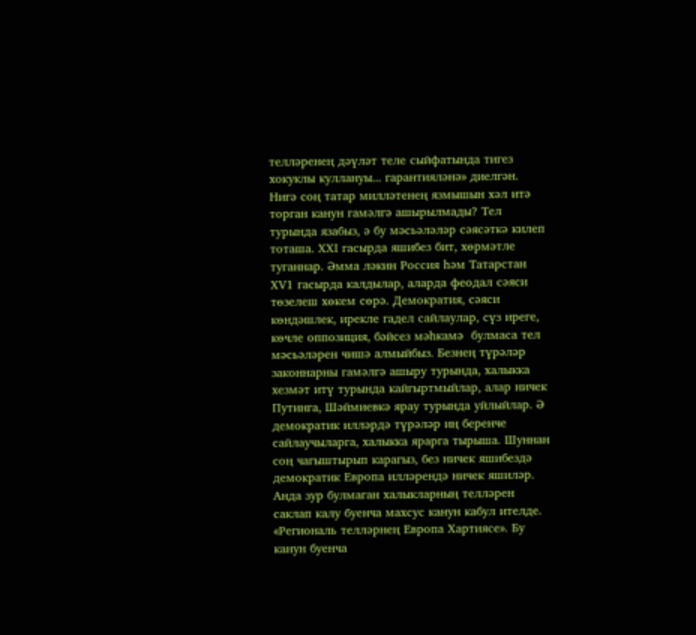телләренең дәүләт теле сыйфатында тигез хокуклы куллануы... гарантияләнә» диелгән. Нигә соң татар милләтенең язмышын хәл итә торган канун гамәлгә ашырылмады? Тел турында язабыз, ә бу мәсьәләләр сәясәткә килеп тоташа. ХХI гасырда яшибез бит, хөрмәтле туганнар. Әмма ләкин Россия һәм Татарстан ХV1 гасырда калдылар, аларда феодал сәяси төзелеш хөкем сөрә. Демократия, сәяси көндәшлек, ирекле гадел сайлаулар, сүз иреге, көчле оппозиция, бәйсез мәһкамә  булмаса тел мәсьәләрен чишә алмыйбыз. Безнең түрәләр законнарны гамәлгә ашыру турында, халыкка хезмәт итү турында кайгыртмыйлар, алар ничек Путинга, Шәймиевкә ярау турында уйлыйлар. Ә демократик илләрдә түрәләр иң беренче  сайлаучыларга, халыкка ярарга тырыша. Шуннан соң чагыштырып карагыз, без ничек яшибездә демократик Европа илләрендә ничек яшиләр. Анда зур булмаган халыкларның телләрен саклап калу буенча махсус канун кабул ителде. «Региональ телләрнең Европа Хартиясе». Бу канун буенча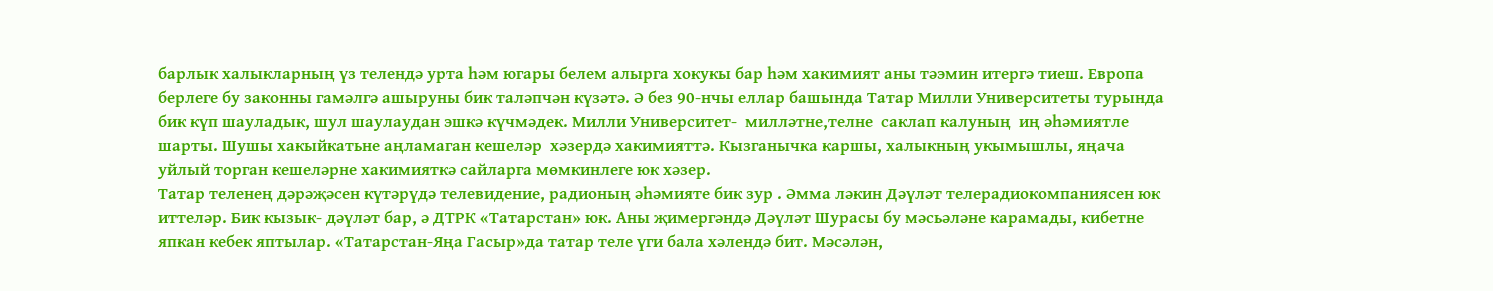барлык халыкларның үз телендә урта һәм югары белем алырга хокукы бар һәм хакимият аны тәэмин итергә тиеш. Европа берлеге бу законны гамәлгә ашыруны бик таләпчән күзәтә. Ә без 90-нчы еллар башында Татар Милли Университеты турында бик күп шауладык, шул шаулаудан эшкә күчмәдек. Милли Университет-  милләтне,телне  саклап калуның  иң әһәмиятле шарты. Шушы хакыйкатьне аңламаган кешеләр  хәзердә хакимияттә. Кызганычка каршы, халыкның укымышлы, яңача уйлый торган кешеләрне хакимияткә сайларга мөмкинлеге юк хәзер.
Татар теленең дәрәҗәсен күтәрүдә телевидение, радионың әһәмияте бик зур . Әмма ләкин Дәүләт телерадиокомпаниясен юк иттеләр. Бик кызык- дәүләт бар, ә ДТРК «Татарстан» юк. Аны җимергәндә Дәүләт Шурасы бу мәсьәләне карамады, кибетне япкан кебек яптылар. «Татарстан-Яңа Гасыр»да татар теле үги бала хәлендә бит. Мәсәлән,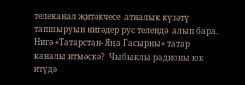телеканал җитәкчесе  атналык күзәтү тапшыруын нигәдер рус телендә  алып бара. Нигә «Татарстан- Яңа Гасырны» татар каналы итмәскә?  Чыбыклы радионы юк итүдә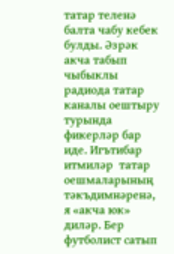татар теленә балта чабу кебек булды. Әзрәк акча табып чыбыклы радиода татар каналы оештыру турында фикерләр бар иде. Игътибар итмиләр  татар оешмаларының тәкъдимнәренә, я «акча юк» диләр. Бер футболист сатып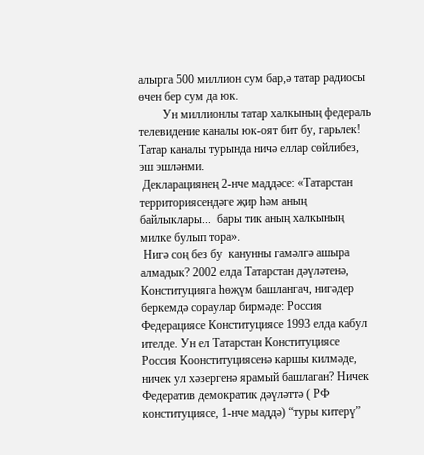алырга 500 миллион сум бар,ә татар радиосы өчен бер сум да юк.
        Ун миллионлы татар халкының федераль телевидение каналы юк-оят бит бу, гарьлек! Татар каналы турында ничә еллар сөйлибез, эш эшләнми.
 Декларациянең 2-нче маддәсе: «Татарстан территориясендәге җир һәм аның байлыклары...  бары тик аның халкының милке булып тора».
 Нигә соң без бу  канунны гамәлгә ашыра алмадык? 2002 елда Татарстан дәүләтенә, Конституцияга һөҗүм башлангач, нигәдер беркемдә сораулар бирмәде: Россия Федерациясе Конституциясе 1993 елда кабул ителде. Ун ел Татарстан Конституциясе Россия Коонституциясенә каршы килмәде, ничек ул хәзергенә ярамый башлаган? Ничек Федератив демократик дәүләттә ( РФ конституциясе, 1-нче маддә) “туры китерү”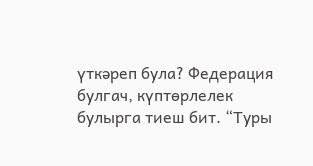үткәреп була? Федерация булгач, күптөрлелек булырга тиеш бит. “Туры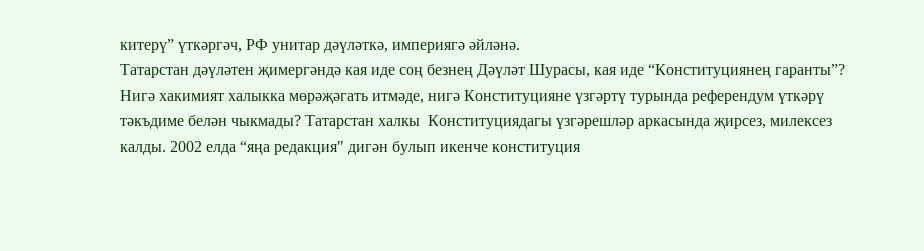китерү” үткәргәч, РФ унитар дәүләткә, империягә әйләнә.
Татарстан дәүләтен җимергәндә кая иде соң безнең Дәүләт Шурасы, кая иде “Конституциянең гаранты”? Нигә хакимият халыкка мөрәҗәгать итмәде, нигә Конституцияне үзгәртү турында референдум үткәрү тәкъдиме белән чыкмады? Татарcтан халкы  Конституциядагы үзгәрешләр аркасында җирсез, милексез калды. 2002 елда “яңа редакция" дигән булып икенче конституция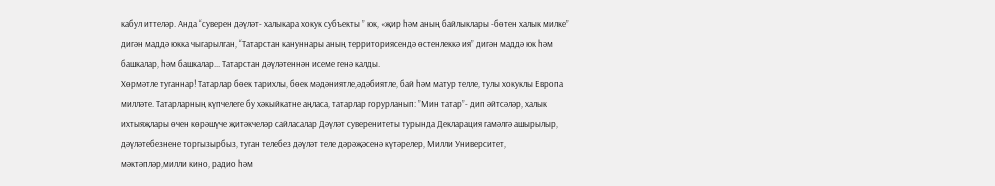кабул иттеләр. Анда “суверен дәүләт- халыкара хокук субъекты ” юк, «җир һәм аның байлыклары -бөтен халык милке” дигән маддә юкка чыгарылган, “Татарстан кануннары аның территориясендә өстенлеккә ия” дигән маддә юк һәм башкалар, һәм башкалар... Татарстан дәүләтеннән исеме генә калды.
Хөрмәтле туганнар! Татарлар бөек тарихлы, бөек мәдәниятле,әдәбиятле, бай һәм матур телле, тулы хокуклы Европа милләте. Татарларның күпчелеге бу хәкыйкатне аңласа, татарлар горурланып: ”Мин татар”- дип әйтсәләр, халык ихтыяҗлары өчен көрәшүче җитәкчеләр сайласалар Дәүләт суверенитеты турында Декларация гамәлгә ашырылыр, дәүләтебезнене торгызырбыз, туган телебез дәүләт теле дәрәҗәсенә күтәрелер, Милли Университет, мәктәпләр,милли кино, радио һәм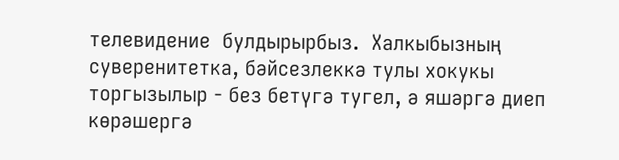телевидение  булдырырбыз.  Халкыбызның суверенитетка, бәйсезлеккә тулы хокукы торгызылыр - без бетүгә тугел, ә яшәргә диеп көрәшергә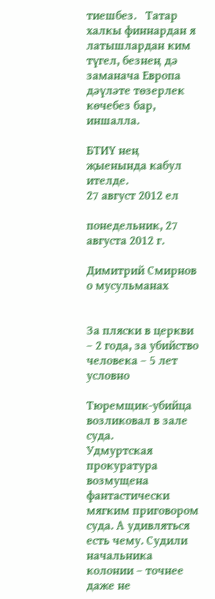тиешбез.   Татар халкы финнардан я латышлардан ким түгел, безнең дә заманача Европа дәүләте төзерлек көчебез бар, иншалла.

БТИҮ нең җыенында кабул ителде.
27 август 2012 ел

понедельник, 27 августа 2012 г.

Димитрий Смирнов о мусульманах


За пляски в церкви – 2 года, за убийство человека – 5 лет условно

Тюремщик-убийца возликовал в зале суда.
Удмуртская прокуратура возмущена фантастически мягким приговором суда. А удивляться есть чему. Судили начальника колонии – точнее даже не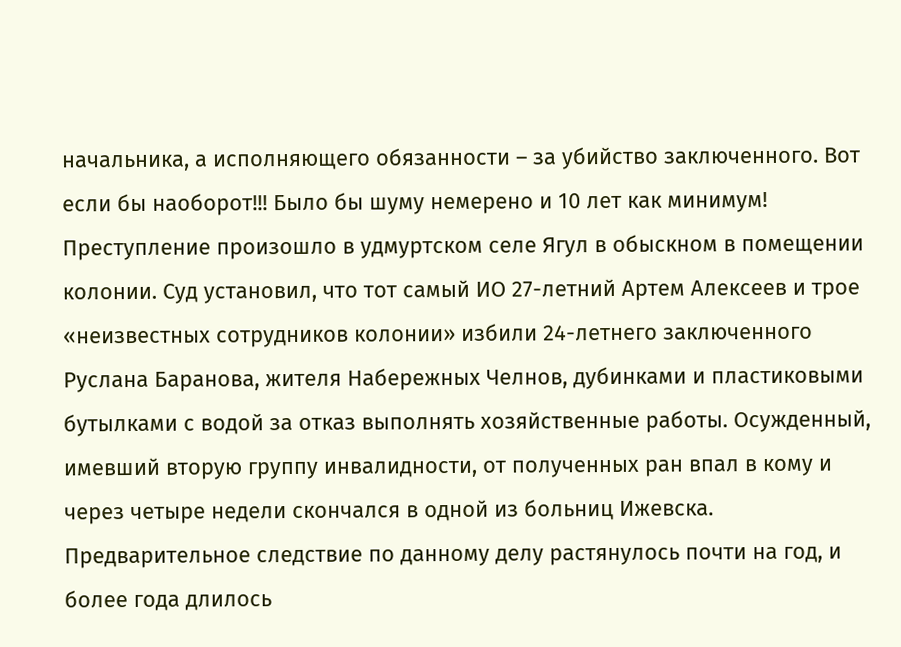начальника, а исполняющего обязанности – за убийство заключенного. Вот если бы наоборот!!! Было бы шуму немерено и 10 лет как минимум!
Преступление произошло в удмуртском селе Ягул в обыскном в помещении колонии. Суд установил, что тот самый ИО 27-летний Артем Алексеев и трое «неизвестных сотрудников колонии» избили 24-летнего заключенного Руслана Баранова, жителя Набережных Челнов, дубинками и пластиковыми бутылками с водой за отказ выполнять хозяйственные работы. Осужденный, имевший вторую группу инвалидности, от полученных ран впал в кому и через четыре недели скончался в одной из больниц Ижевска. Предварительное следствие по данному делу растянулось почти на год, и более года длилось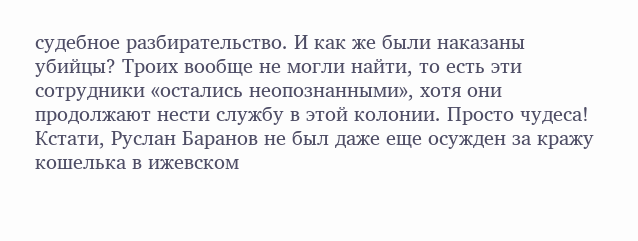судебное разбирательство. И как же были наказаны убийцы? Троих вообще не могли найти, то есть эти сотрудники «остались неопознанными», хотя они продолжают нести службу в этой колонии. Просто чудеса! Кстати, Руслан Баранов не был даже еще осужден за кражу кошелька в ижевском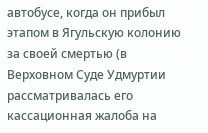автобусе, когда он прибыл этапом в Ягульскую колонию за своей смертью (в Верховном Суде Удмуртии рассматривалась его кассационная жалоба на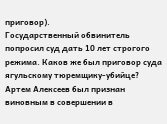приговор).
Государственный обвинитель попросил суд дать 10 лет строгого режима. Каков же был приговор суда ягульскому тюремщику-убийце? Артем Алексеев был признан виновным в совершении в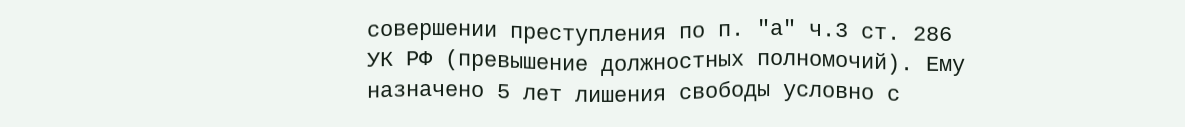совершении преступления по п. "а" ч.3 ст. 286 УК РФ (превышение должностных полномочий). Ему назначено 5 лет лишения свободы условно с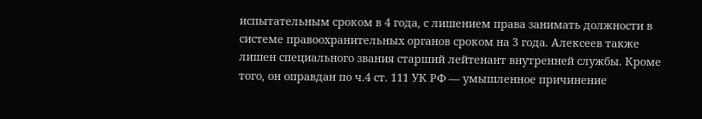испытательным сроком в 4 года, с лишением права занимать должности в системе правоохранительных органов сроком на 3 года. Алексеев также лишен специального звания старший лейтенант внутренней службы. Кроме того, он оправдан по ч.4 ст. 111 УК РФ — умышленное причинение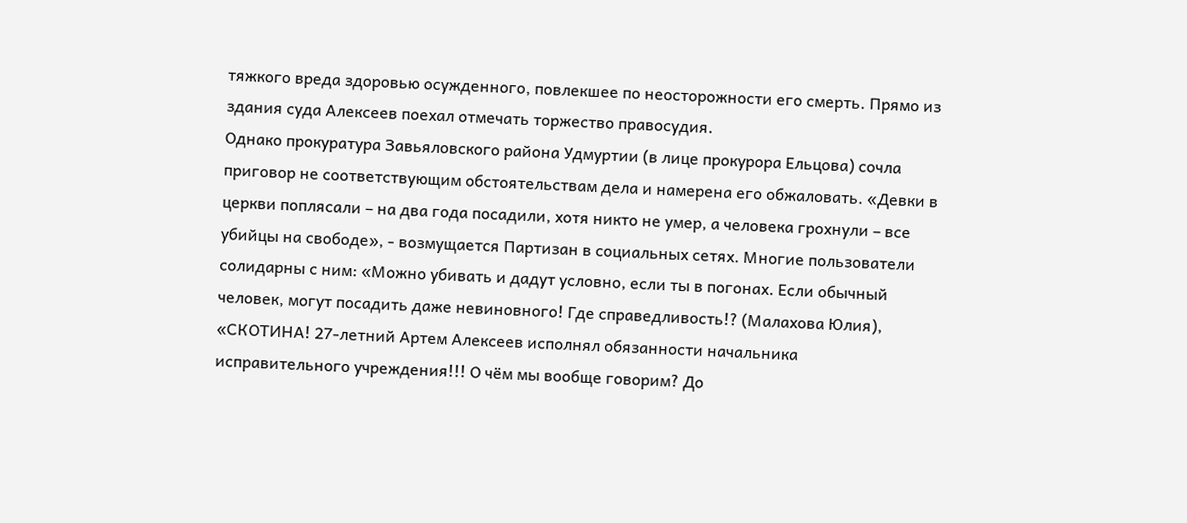тяжкого вреда здоровью осужденного, повлекшее по неосторожности его смерть. Прямо из здания суда Алексеев поехал отмечать торжество правосудия.
Однако прокуратура Завьяловского района Удмуртии (в лице прокурора Ельцова) сочла приговор не соответствующим обстоятельствам дела и намерена его обжаловать. «Девки в церкви поплясали – на два года посадили, хотя никто не умер, а человека грохнули – все убийцы на свободе», - возмущается Партизан в социальных сетях. Многие пользователи солидарны с ним: «Можно убивать и дадут условно, если ты в погонах. Если обычный человек, могут посадить даже невиновного! Где справедливость!? (Малахова Юлия), «СКОТИНА! 27-летний Артем Алексеев исполнял обязанности начальника исправительного учреждения!!! О чём мы вообще говорим? До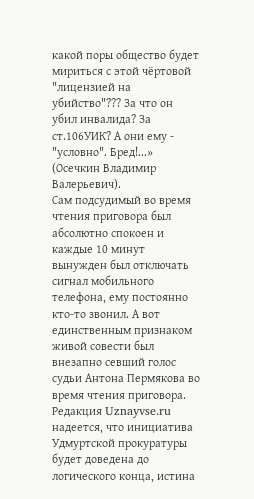какой поры общество будет мириться с этой чёртовой "лицензией на убийство"??? За что он убил инвалида? За ст.106УИК? А они ему - "условно". Бред!...» (Осечкин Владимир Валерьевич).
Сам подсудимый во время чтения приговора был абсолютно спокоен и каждые 10 минут вынужден был отключать сигнал мобильного телефона, ему постоянно кто-то звонил. А вот единственным признаком живой совести был внезапно севший голос судьи Антона Пермякова во время чтения приговора. Редакция Uznayvse.ru надеется, что инициатива Удмуртской прокуратуры будет доведена до логического конца, истина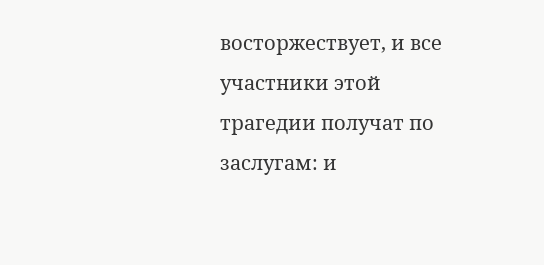восторжествует, и все участники этой трагедии получат по заслугам: и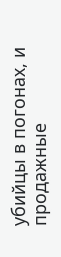убийцы в погонах, и продажные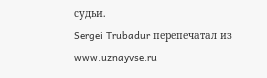судьи.
Sergei Trubadur перепечатал из www.uznayvse.ru